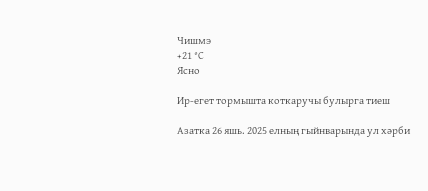Чишмэ
+21 °С
Ясно

Ир-егет тормышта коткаручы булырга тиеш

Азатка 26 яшь. 2025 елның гыйнварында ул хәрби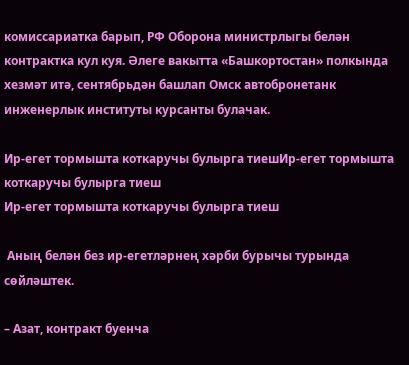комиссариатка барып, РФ Оборона министрлыгы белән контрактка кул куя. Әлеге вакытта «Башкортостан» полкында хезмәт итә, сентябрьдән башлап Омск автобронетанк инженерлык институты курсанты булачак.

Ир-егет тормышта коткаручы булырга тиешИр-егет тормышта коткаручы булырга тиеш
Ир-егет тормышта коткаручы булырга тиеш

 Аның белән без ир-егетләрнең хәрби бурычы турында сөйләштек.

– Азат, контракт буенча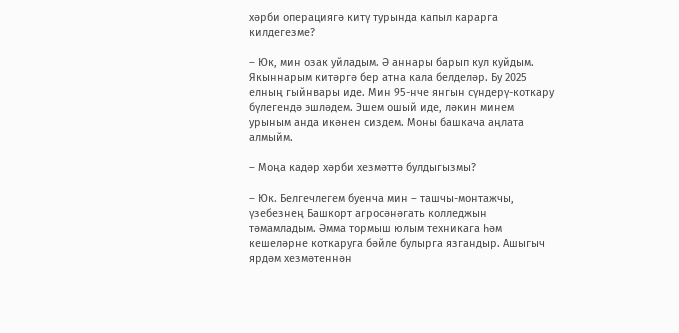хәрби операциягә китү турында капыл карарга килдегезме?

– Юк, мин озак уйладым. Ә аннары барып кул куйдым. Якыннарым китәргә бер атна кала белделәр. Бу 2025 елның гыйнвары иде. Мин 95-нче янгын сүндерү-коткару бүлегендә эшләдем. Эшем ошый иде, ләкин минем урыным анда икәнен сиздем. Моны башкача аңлата алмыйм.

– Моңа кадәр хәрби хезмәттә булдыгызмы?

– Юк. Белгечлегем буенча мин – ташчы-монтажчы, үзебезнең Башкорт агросәнәгать колледжын тәмамладым. Әмма тормыш юлым техникага һәм кешеләрне коткаруга бәйле булырга язгандыр. Ашыгыч ярдәм хезмәтеннән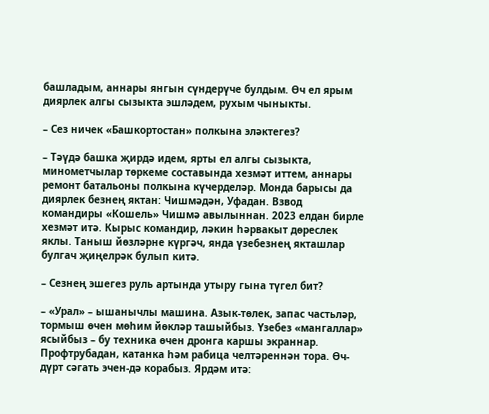башладым, аннары янгын сүндерүче булдым. Өч ел ярым диярлек алгы сызыкта эшләдем, рухым чыныкты.

– Сез ничек «Башкортостан» полкына эләктегез?

– Тәүдә башка җирдә идем, ярты ел алгы сызыкта, минометчылар төркеме составында хезмәт иттем, аннары ремонт батальоны полкына күчерделәр. Монда барысы да диярлек безнең яктан: Чишмәдән, Уфадан. Взвод командиры «Кошель» Чишмә авылыннан. 2023 елдан бирле хезмәт итә. Кырыс командир, ләкин һәрвакыт дөреслек яклы. Таныш йөзләрне күргәч, янда үзебезнең якташлар булгач җиңелрәк булып китә.

– Сезнең эшегез руль артында утыру гына түгел бит?

– «Урал» – ышанычлы машина. Азык-төлек, запас частьләр, тормыш өчен мөһим йөкләр ташыйбыз. Үзебез «мангаллар» ясыйбыз – бу техника өчен дронга каршы экраннар. Профтрубадан, катанка һәм рабица челтәреннән тора. Өч-дүрт сәгать эчен-дә корабыз. Ярдәм итә: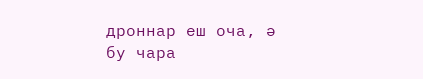дроннар еш оча, ә бу чара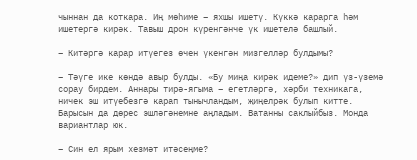чыннан да коткара. Иң мөһиме – яхшы ишетү. Күккә карарга һәм ишетергә кирәк. Тавыш дрон күренгәнче үк ишетелә башлый.

– Китәргә карар итүегез өчен үкенгән мизгелләр булдымы?

– Тәүге ике көндә авыр булды. «Бу миңа кирәк идеме?» дип үз-үземә сорау бирдем. Аннары тирә-ягыма – егетләргә, хәрби техникага, ничек эш итүебезгә карап тынычландым, җиңелрәк булып китте. Барысын да дөрес эшләгәнемне аңладым. Ватанны саклыйбыз. Монда вариантлар юк.

– Син ел ярым хезмәт итәсеңме?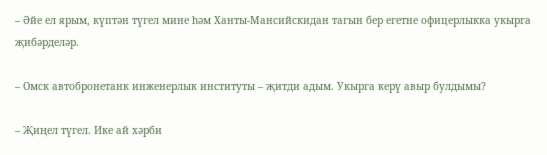– Әйе ел ярым, күптән түгел мине һәм Ханты-Мансийскидан тагын бер егетне офицерлыкка укырга җибәрделәр.

– Омск автобронетанк инженерлык институты – җитди адым. Укырга керү авыр булдымы?

– Җиңел түгел. Ике ай хәрби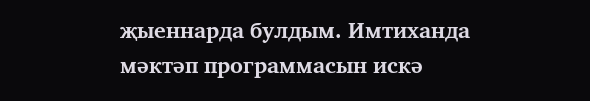җыеннарда булдым. Имтиханда мәктәп программасын искә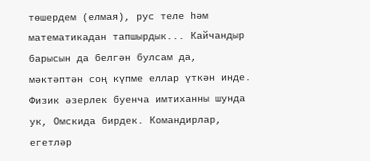төшердем (елмая), рус теле һәм математикадан тапшырдык... Кайчандыр барысын да белгән булсам да, мәктәптән соң күпме еллар үткән инде. Физик әзерлек буенча имтиханны шунда ук, Омскида бирдек. Командирлар, егетләр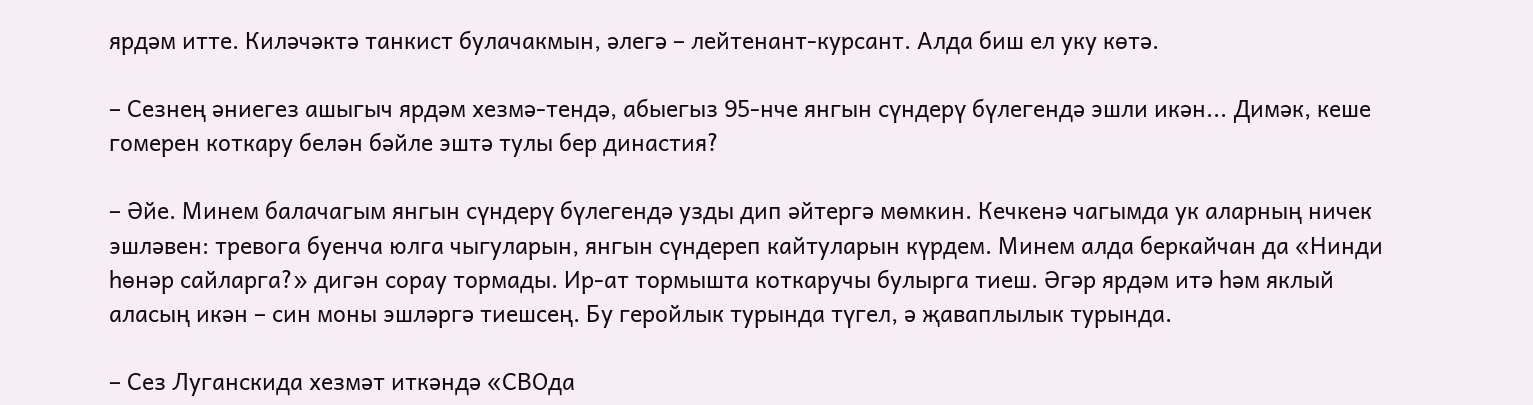ярдәм итте. Киләчәктә танкист булачакмын, әлегә – лейтенант-курсант. Алда биш ел уку көтә.

– Сезнең әниегез ашыгыч ярдәм хезмә-тендә, абыегыз 95-нче янгын сүндерү бүлегендә эшли икән... Димәк, кеше гомерен коткару белән бәйле эштә тулы бер династия?

– Әйе. Минем балачагым янгын сүндерү бүлегендә узды дип әйтергә мөмкин. Кечкенә чагымда ук аларның ничек эшләвен: тревога буенча юлга чыгуларын, янгын сүндереп кайтуларын күрдем. Минем алда беркайчан да «Нинди һөнәр сайларга?» дигән сорау тормады. Ир-ат тормышта коткаручы булырга тиеш. Әгәр ярдәм итә һәм яклый аласың икән – син моны эшләргә тиешсең. Бу геройлык турында түгел, ә җаваплылык турында.

– Сез Луганскида хезмәт иткәндә «СВОда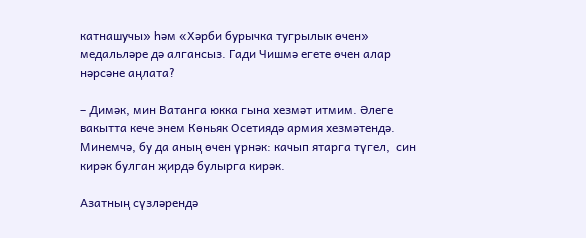катнашучы» һәм «Хәрби бурычка тугрылык өчен» медальләре дә алгансыз. Гади Чишмә егете өчен алар нәрсәне аңлата?

– Димәк, мин Ватанга юкка гына хезмәт итмим. Әлеге вакытта кече энем Көньяк Осетиядә армия хезмәтендә. Минемчә, бу да аның өчен үрнәк: качып ятарга түгел,  син кирәк булган җирдә булырга кирәк.

Азатның сүзләрендә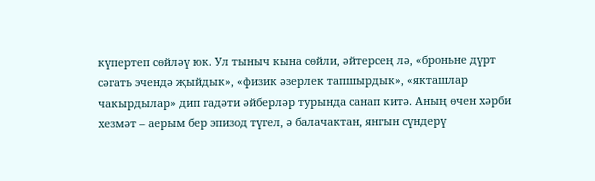күпертеп сөйләү юк. Ул тыныч кына сөйли, әйтерсең лә, «броньне дүрт сәгать эчендә җыйдык», «физик әзерлек тапшырдык», «якташлар чакырдылар» дип гадәти әйберләр турында санап китә. Аның өчен хәрби хезмәт – аерым бер эпизод түгел, ә балачактан, янгын сүндерү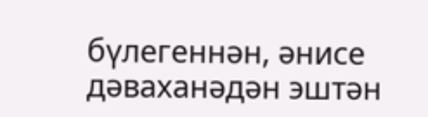бүлегеннән, әнисе дәваханәдән эштән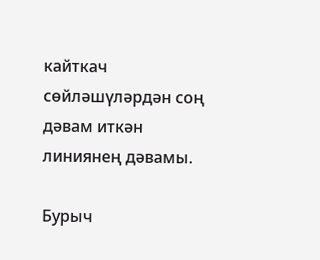кайткач сөйләшүләрдән соң дәвам иткән линиянең дәвамы.

Бурыч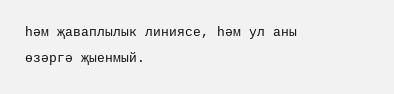һәм җаваплылык линиясе, һәм ул аны өзәргә җыенмый.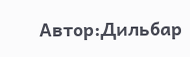Автор:Дильбар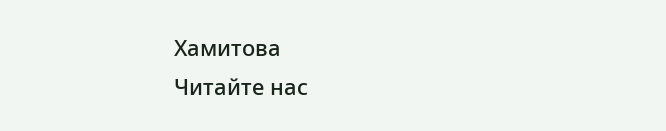Хамитова
Читайте нас